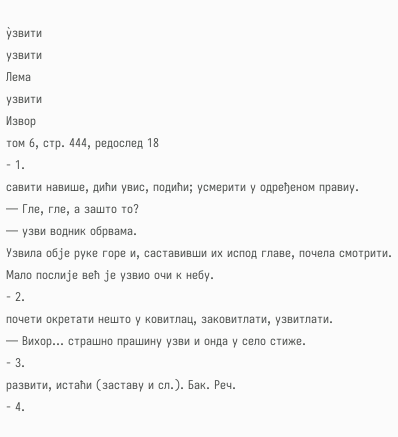у̀звити
узвити
Лема
узвити
Извор
том 6, стр. 444, редослед 18
- 1.
савити навише, дићи увис, подићи; усмерити у одређеном правиу.
— Гле, гле, а зашто то?
— узви водник обрвама.
Узвила обје руке горе и, саставивши их испод главе, почела смотрити.
Мало послије већ је узвио очи к небу.
- 2.
почети окретати нешто у ковитлац, заковитлати, узвитлати.
— Вихор... страшно прашину узви и онда у село стиже.
- 3.
развити, истаћи (заставу и сл.). Бак. Реч.
- 4.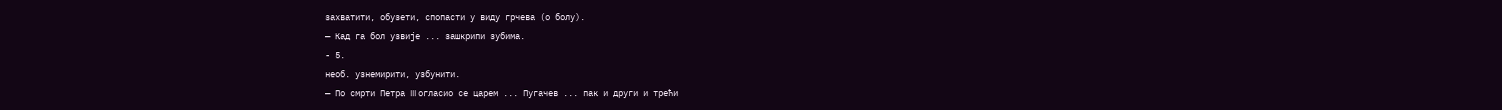захватити, обузети, спопасти у виду грчева (о болу).
— Кад га бол узвије ... зашкрипи зубима.
- 5.
необ. узнемирити, узбунити.
— По смрти Петра III огласио се царем ... Пугачев ... пак и други и трећи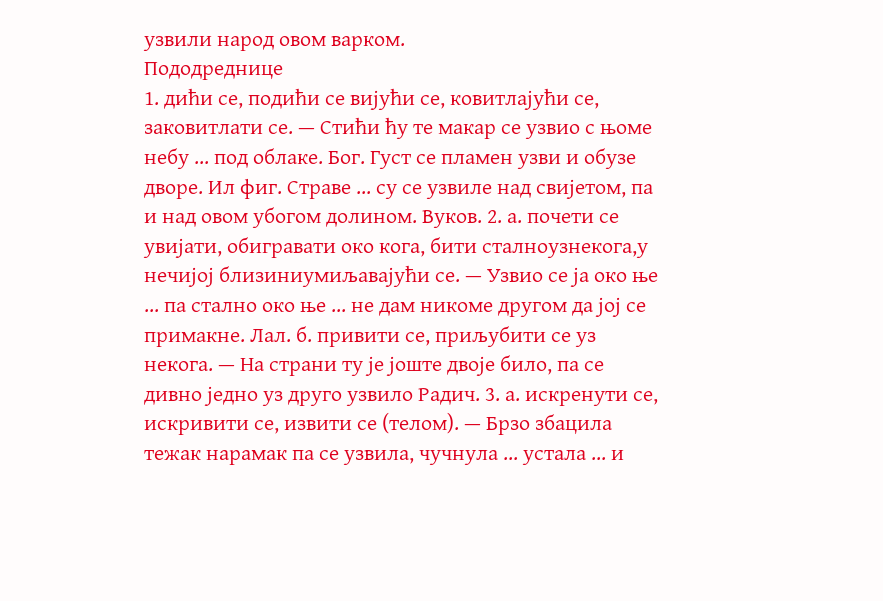узвили народ овом варком.
Пододреднице
1. дићи се, подићи се вијући се, ковитлајући се, заковитлати се. — Стићи ћу те макар се узвио с њоме небу ... под облаке. Бог. Густ се пламен узви и обузе дворе. Ил фиг. Страве ... су се узвиле над свијетом, па и над овом убогом долином. Вуков. 2. а. почети се увијати, обигравати око кога, бити сталноузнекога,у нечијој близиниумиљавајући се. — Узвио се ја око ње ... па стално око ње ... не дам никоме другом да јој се примакне. Лал. б. привити се, приљубити се уз некога. — На страни ту је јоште двоје било, па се дивно једно уз друго узвило Радич. 3. а. искренути се, искривити се, извити се (телом). — Брзо збацила тежак нарамак па се узвила, чучнула ... устала ... и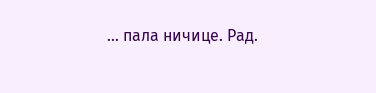... пала ничице. Рад.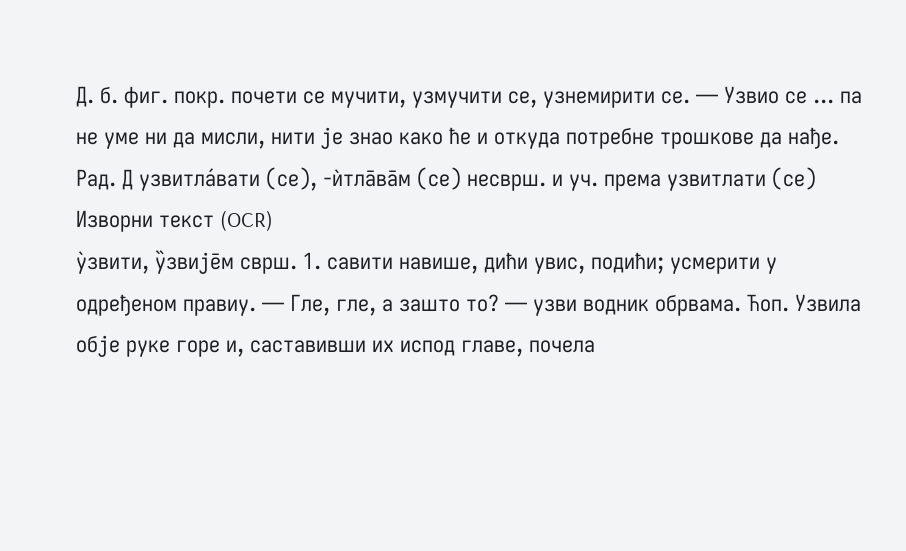Д. б. фиг. покр. почети се мучити, узмучити се, узнемирити се. — Узвио се ... па не уме ни да мисли, нити је знао како ће и откуда потребне трошкове да нађе. Рад. Д узвитла́вати (се), -ѝтла̄ва̄м (се) несврш. и уч. према узвитлати (се)
Изворни текст (OCR)
у̀звити, у̏звије̄м сврш. 1. савити навише, дићи увис, подићи; усмерити у одређеном правиу. — Гле, гле, а зашто то? — узви водник обрвама. Ћоп. Узвила обје руке горе и, саставивши их испод главе, почела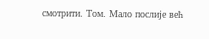смотрити. Том. Мало послије већ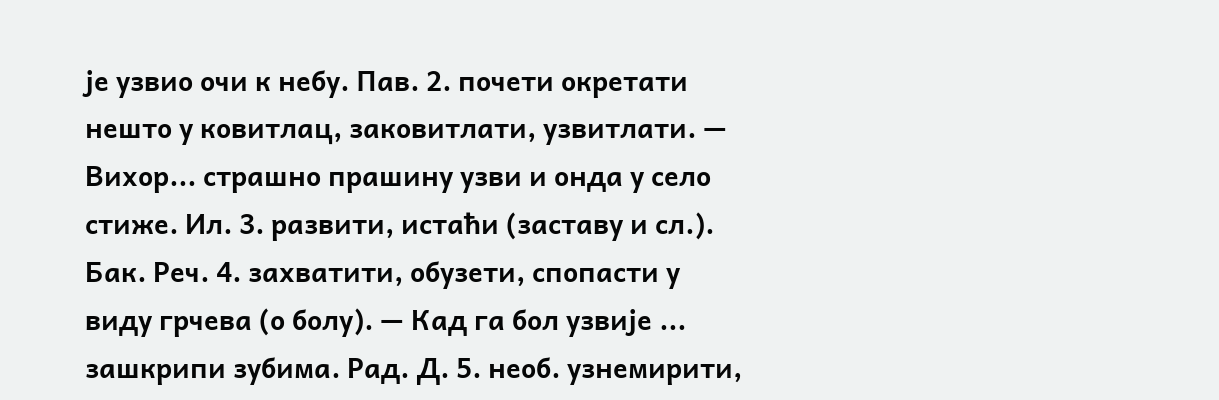је узвио очи к небу. Пав. 2. почети окретати нешто у ковитлац, заковитлати, узвитлати. — Вихор... страшно прашину узви и онда у село стиже. Ил. 3. развити, истаћи (заставу и сл.). Бак. Реч. 4. захватити, обузети, спопасти у виду грчева (о болу). — Кад га бол узвије ... зашкрипи зубима. Рад. Д. 5. необ. узнемирити,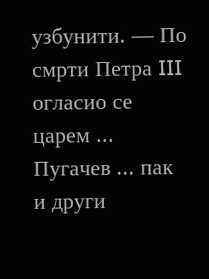узбунити. — По смрти Петра III огласио се царем ... Пугачев ... пак и други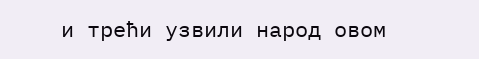и трећи узвили народ овом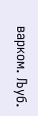варком. Љуб.